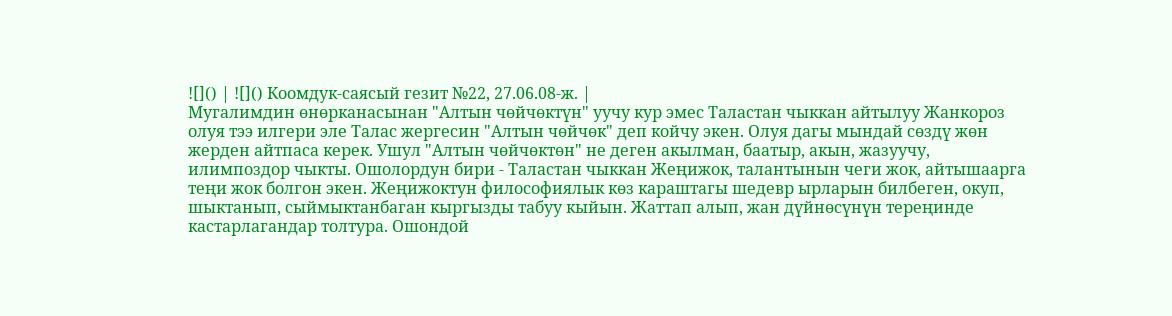![]() | ![]() Коомдук-саясый гезит №22, 27.06.08-ж. |
Мугалимдин өнөрканасынан "Алтын чөйчөктүн" уучу кур эмес Таластан чыккан айтылуу Жанкороз олуя тээ илгери эле Талас жергесин "Алтын чөйчөк" деп койчу экен. Олуя дагы мындай сөздү жөн жерден айтпаса керек. Ушул "Алтын чөйчөктөн" не деген акылман, баатыр, акын, жазуучу, илимпоздор чыкты. Ошолордун бири - Таластан чыккан Жеңижок, талантынын чеги жок, айтышаарга теңи жок болгон экен. Жеңижоктун философиялык көз караштагы шедевр ырларын билбеген, окуп, шыктанып, сыймыктанбаган кыргызды табуу кыйын. Жаттап алып, жан дүйнөсүнүн тереңинде кастарлагандар толтура. Ошондой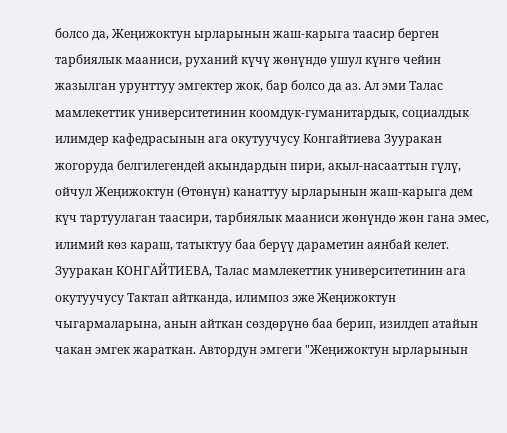болсо да, Жеңижоктун ырларынын жаш-карыга таасир берген тарбиялык мааниси, руханий күчү жөнүндө ушул күнгө чейин жазылган урунттуу эмгектер жок, бар болсо да аз. Ал эми Талас мамлекеттик университетинин коомдук-гуманитардык, социалдык илимдер кафедрасынын ага окутуучусу Конгайтиева Зууракан жогоруда белгилегендей акындардын пири, акыл-насааттын гүлү, ойчул Жеңижоктун (Өтөнүн) канаттуу ырларынын жаш-карыга дем күч тартуулаган таасири, тарбиялык мааниси жөнүндө жөн гана эмес, илимий көз караш, татыктуу баа берүү дараметин аянбай келет. Зууракан КОНГАЙТИЕВА, Талас мамлекеттик университетинин ага окутуучусу Тактап айтканда, илимпоз эже Жеңижоктун чыгармаларына, анын айткан сөздөрүнө баа берип, изилдеп атайын чакан эмгек жараткан. Автордун эмгеги "Жеңижоктун ырларынын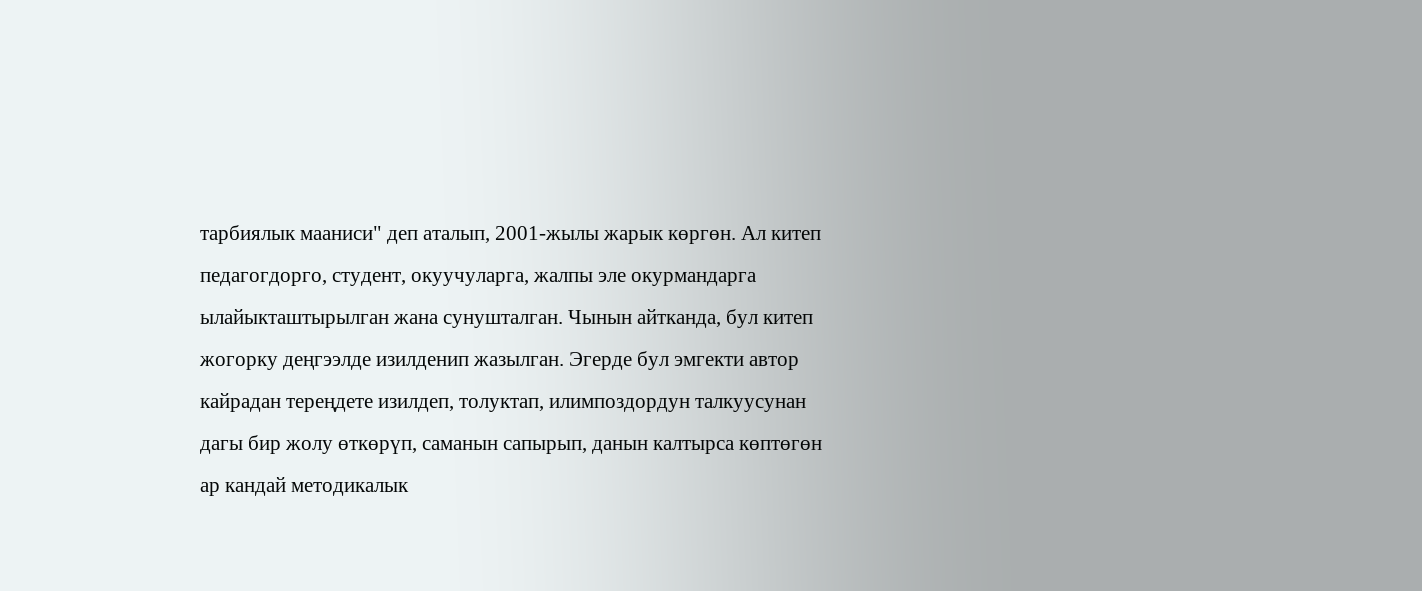тарбиялык мааниси" деп аталып, 2001-жылы жарык көргөн. Ал китеп педагогдорго, студент, окуучуларга, жалпы эле окурмандарга ылайыкташтырылган жана сунушталган. Чынын айтканда, бул китеп жогорку деңгээлде изилденип жазылган. Эгерде бул эмгекти автор кайрадан тереңдете изилдеп, толуктап, илимпоздордун талкуусунан дагы бир жолу өткөрүп, саманын сапырып, данын калтырса көптөгөн ар кандай методикалык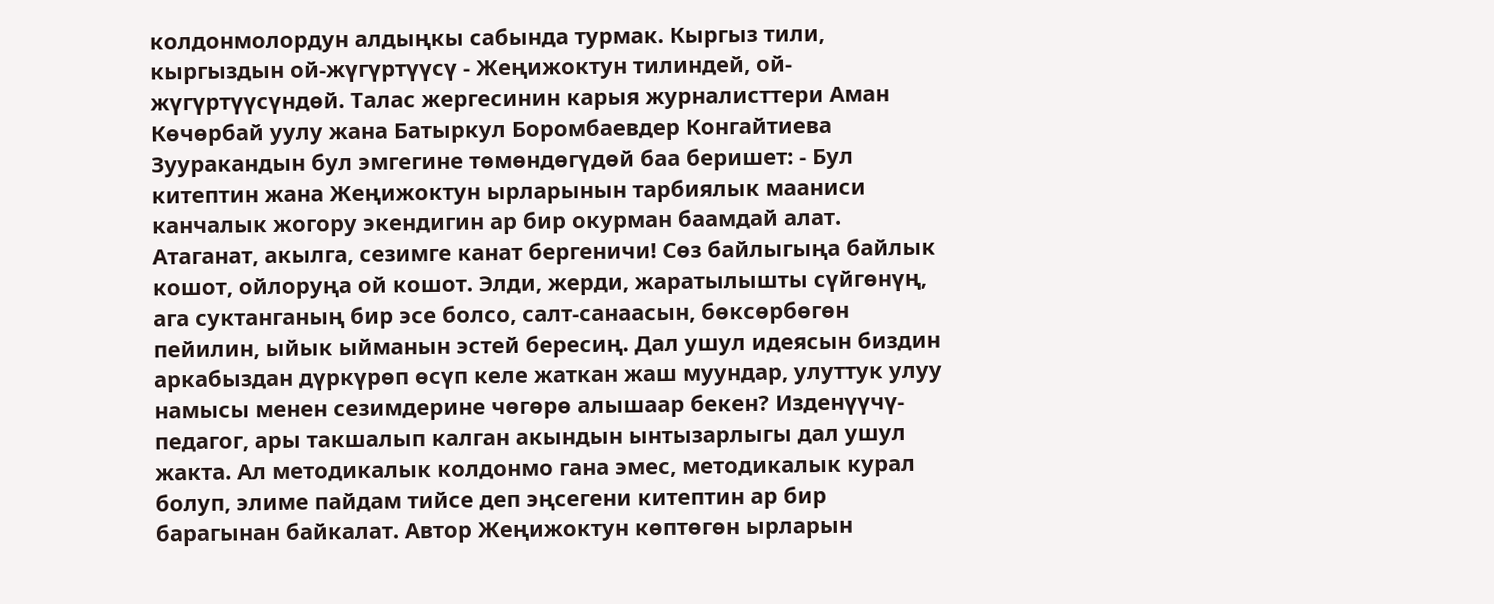колдонмолордун алдыңкы сабында турмак. Кыргыз тили, кыргыздын ой-жүгүртүүсү - Жеңижоктун тилиндей, ой-жүгүртүүсүндөй. Талас жергесинин карыя журналисттери Аман Көчөрбай уулу жана Батыркул Боромбаевдер Конгайтиева Зууракандын бул эмгегине төмөндөгүдөй баа беришет: - Бул китептин жана Жеңижоктун ырларынын тарбиялык мааниси канчалык жогору экендигин ар бир окурман баамдай алат. Атаганат, акылга, сезимге канат бергеничи! Сөз байлыгыңа байлык кошот, ойлоруңа ой кошот. Элди, жерди, жаратылышты сүйгөнүң, ага суктанганың бир эсе болсо, салт-санаасын, бөксөрбөгөн пейилин, ыйык ыйманын эстей бересиң. Дал ушул идеясын биздин аркабыздан дүркүрөп өсүп келе жаткан жаш муундар, улуттук улуу намысы менен сезимдерине чөгөрө алышаар бекен? Изденүүчү-педагог, ары такшалып калган акындын ынтызарлыгы дал ушул жакта. Ал методикалык колдонмо гана эмес, методикалык курал болуп, элиме пайдам тийсе деп эңсегени китептин ар бир барагынан байкалат. Автор Жеңижоктун көптөгөн ырларын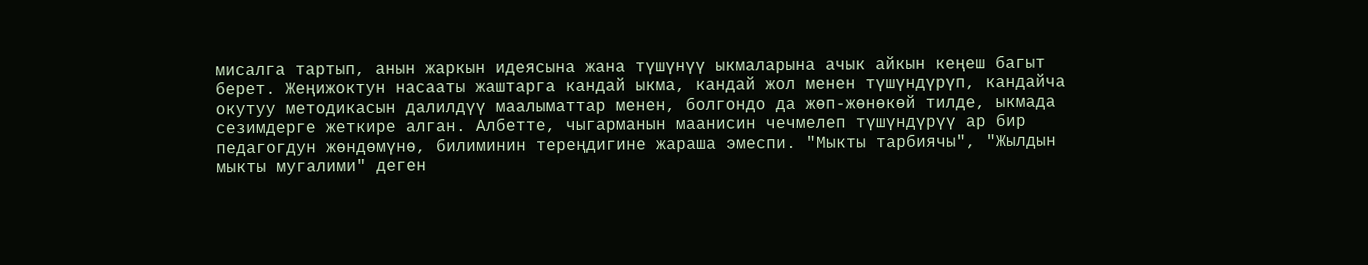мисалга тартып, анын жаркын идеясына жана түшүнүү ыкмаларына ачык айкын кеңеш багыт берет. Жеңижоктун насааты жаштарга кандай ыкма, кандай жол менен түшүндүрүп, кандайча окутуу методикасын далилдүү маалыматтар менен, болгондо да жөп-жөнөкөй тилде, ыкмада сезимдерге жеткире алган. Албетте, чыгарманын маанисин чечмелеп түшүндүрүү ар бир педагогдун жөндөмүнө, билиминин тереңдигине жараша эмеспи. "Мыкты тарбиячы", "Жылдын мыкты мугалими" деген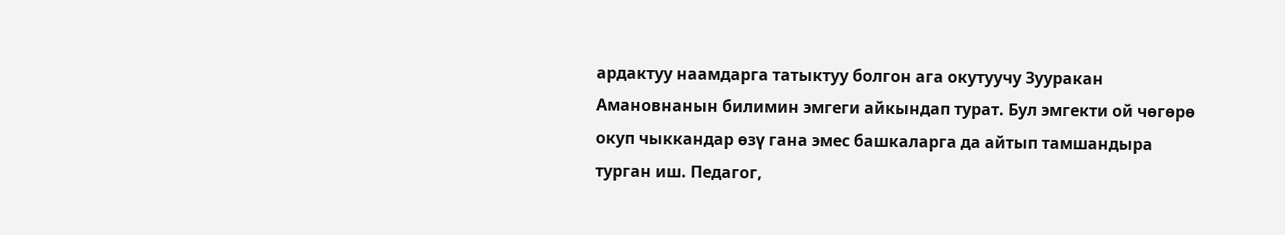ардактуу наамдарга татыктуу болгон ага окутуучу Зууракан Амановнанын билимин эмгеги айкындап турат. Бул эмгекти ой чөгөрө окуп чыккандар өзү гана эмес башкаларга да айтып тамшандыра турган иш. Педагог,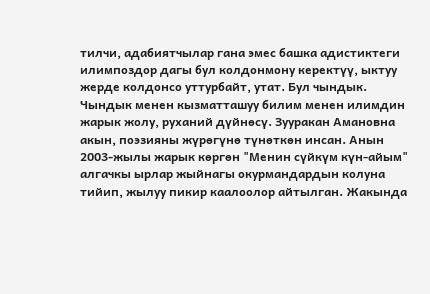тилчи, адабиятчылар гана эмес башка адистиктеги илимпоздор дагы бул колдонмону керектүү, ыктуу жерде колдонсо уттурбайт, утат. Бул чындык. Чындык менен кызматташуу билим менен илимдин жарык жолу, руханий дүйнөсү. Зууракан Амановна акын, поэзияны жүрөгүнө түнөткөн инсан. Анын 2003-жылы жарык көргөн "Менин сүйкүм күн-айым" алгачкы ырлар жыйнагы окурмандардын колуна тийип, жылуу пикир каалоолор айтылган. Жакында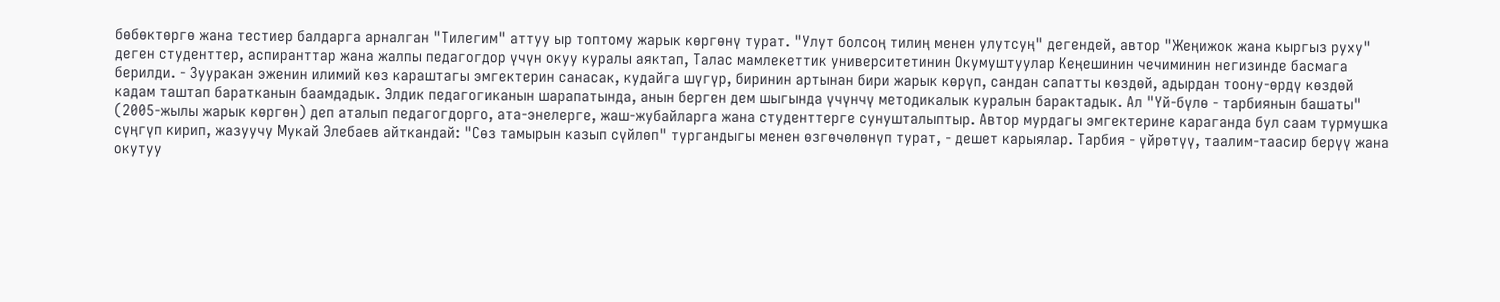бөбөктөргө жана тестиер балдарга арналган "Тилегим" аттуу ыр топтому жарык көргөнү турат. "Улут болсоң тилиң менен улутсуң" дегендей, автор "Жеңижок жана кыргыз руху" деген студенттер, аспиранттар жана жалпы педагогдор үчүн окуу куралы аяктап, Талас мамлекеттик университетинин Окумуштуулар Кеңешинин чечиминин негизинде басмага берилди. - Зууракан эженин илимий көз караштагы эмгектерин санасак, кудайга шүгүр, биринин артынан бири жарык көрүп, сандан сапатты көздөй, адырдан тоону-өрдү көздөй кадам таштап баратканын баамдадык. Элдик педагогиканын шарапатында, анын берген дем шыгында үчүнчү методикалык куралын барактадык. Ал "Үй-бүлө - тарбиянын башаты" (2005-жылы жарык көргөн) деп аталып педагогдорго, ата-энелерге, жаш-жубайларга жана студенттерге сунушталыптыр. Автор мурдагы эмгектерине караганда бул саам турмушка сүңгүп кирип, жазуучу Мукай Элебаев айткандай: "Сөз тамырын казып сүйлөп" тургандыгы менен өзгөчөлөнүп турат, - дешет карыялар. Тарбия - үйрөтүү, таалим-таасир берүү жана окутуу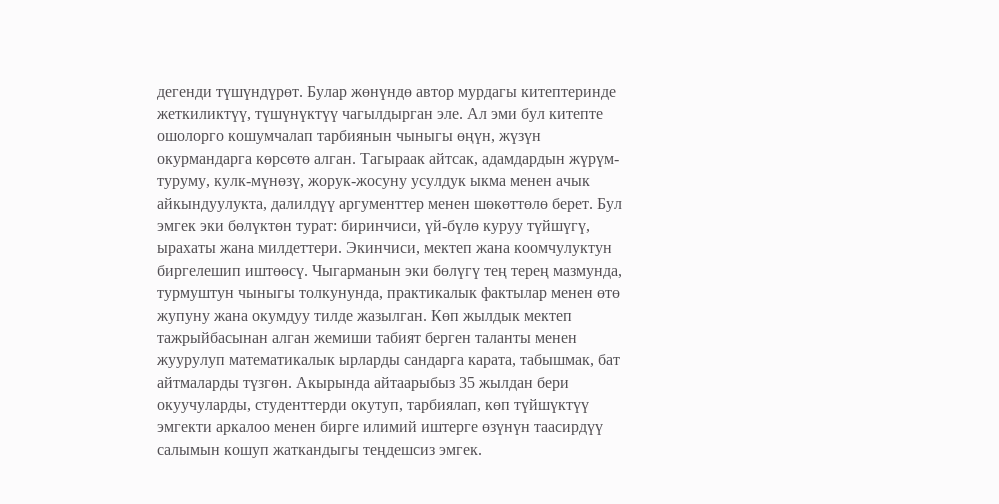дегенди түшүндүрөт. Булар жөнүндө автор мурдагы китептеринде жеткиликтүү, түшүнүктүү чагылдырган эле. Ал эми бул китепте ошолорго кошумчалап тарбиянын чыныгы өңүн, жүзүн окурмандарга көрсөтө алган. Тагыраак айтсак, адамдардын жүрүм-туруму, кулк-мүнөзү, жорук-жосуну усулдук ыкма менен ачык айкындуулукта, далилдүү аргументтер менен шөкөттөлө берет. Бул эмгек эки бөлүктөн турат: биринчиси, үй-бүлө куруу түйшүгү, ырахаты жана милдеттери. Экинчиси, мектеп жана коомчулуктун биргелешип иштөөсү. Чыгарманын эки бөлүгү тең терең мазмунда, турмуштун чыныгы толкунунда, практикалык фактылар менен өтө жупуну жана окумдуу тилде жазылган. Көп жылдык мектеп тажрыйбасынан алган жемиши табият берген таланты менен жуурулуп математикалык ырларды сандарга карата, табышмак, бат айтмаларды түзгөн. Акырында айтаарыбыз 35 жылдан бери окуучуларды, студенттерди окутуп, тарбиялап, көп түйшүктүү эмгекти аркалоо менен бирге илимий иштерге өзүнүн таасирдүү салымын кошуп жаткандыгы теңдешсиз эмгек.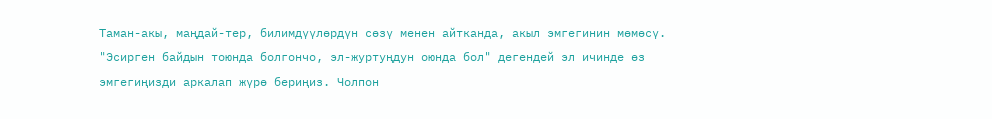Таман-акы, маңдай-тер, билимдүүлөрдүн сөзү менен айтканда, акыл эмгегинин мөмөсү. "Эсирген байдын тоюнда болгончо, эл-журтуңдун оюнда бол" дегендей эл ичинде өз эмгегиңизди аркалап жүрө бериңиз. Чолпон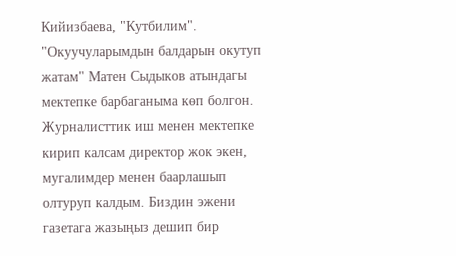Кийизбаева, "Кутбилим". "Окуучуларымдын балдарын окутуп жатам" Матен Сыдыков атындагы мектепке барбаганыма көп болгон. Журналисттик иш менен мектепке кирип калсам директор жок экен, мугалимдер менен баарлашып олтуруп калдым. Биздин эжени газетага жазыңыз дешип бир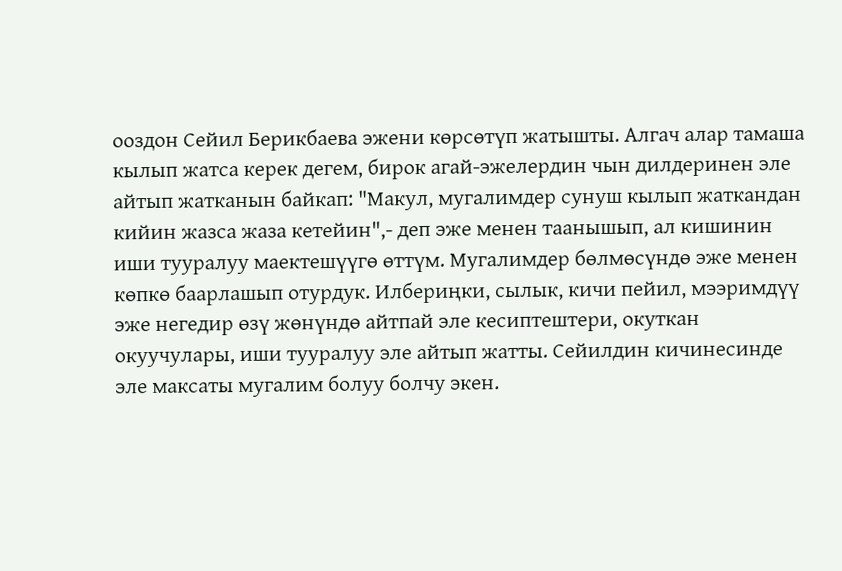ооздон Сейил Берикбаева эжени көрсөтүп жатышты. Алгач алар тамаша кылып жатса керек дегем, бирок агай-эжелердин чын дилдеринен эле айтып жатканын байкап: "Макул, мугалимдер сунуш кылып жаткандан кийин жазса жаза кетейин",- деп эже менен таанышып, ал кишинин иши тууралуу маектешүүгө өттүм. Мугалимдер бөлмөсүндө эже менен көпкө баарлашып отурдук. Илбериңки, сылык, кичи пейил, мээримдүү эже негедир өзү жөнүндө айтпай эле кесиптештери, окуткан окуучулары, иши тууралуу эле айтып жатты. Сейилдин кичинесинде эле максаты мугалим болуу болчу экен.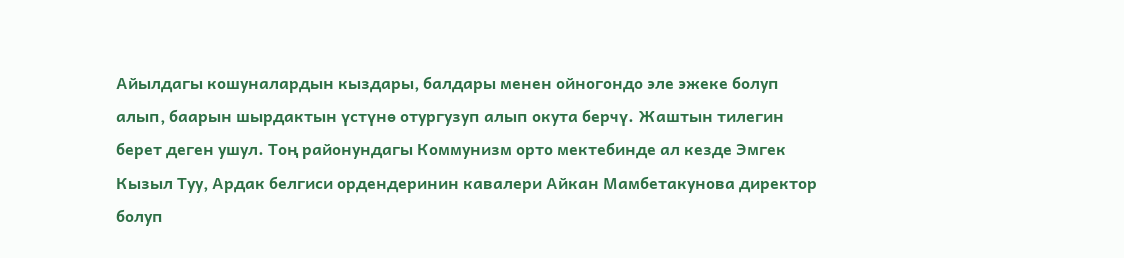Айылдагы кошуналардын кыздары, балдары менен ойногондо эле эжеке болуп алып, баарын шырдактын үстүнө отургузуп алып окута берчү. Жаштын тилегин берет деген ушул. Тоң районундагы Коммунизм орто мектебинде ал кезде Эмгек Кызыл Туу, Ардак белгиси ордендеринин кавалери Айкан Мамбетакунова директор болуп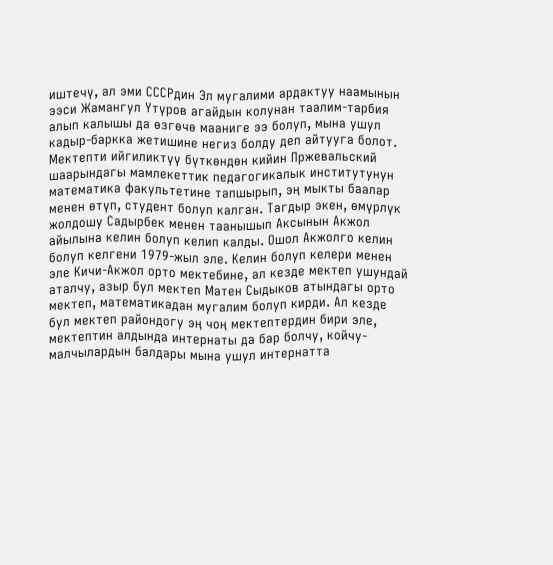иштечү, ал эми СССРдин Эл мугалими ардактуу наамынын ээси Жамангул Үтүров агайдын колунан таалим-тарбия алып калышы да өзгөчө мааниге ээ болуп, мына ушул кадыр-баркка жетишине негиз болду деп айтууга болот. Мектепти ийгиликтүү бүткөндөн кийин Пржевальский шаарындагы мамлекеттик педагогикалык институтунун математика факультетине тапшырып, эң мыкты баалар менен өтүп, студент болуп калган. Тагдыр экен, өмүрлүк жолдошу Садырбек менен таанышып Аксынын Акжол айылына келин болуп келип калды. Ошол Акжолго келин болуп келгени 1979-жыл эле. Келин болуп келери менен эле Кичи-Акжол орто мектебине, ал кезде мектеп ушундай аталчу, азыр бул мектеп Матен Сыдыков атындагы орто мектеп, математикадан мугалим болуп кирди. Ал кезде бул мектеп райондогу эң чоң мектептердин бири эле, мектептин алдында интернаты да бар болчу, койчу-малчылардын балдары мына ушул интернатта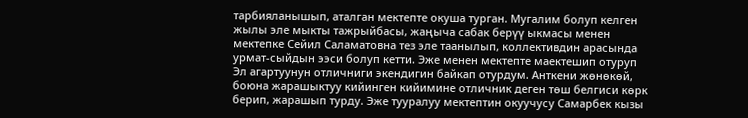тарбияланышып, аталган мектепте окуша турган. Мугалим болуп келген жылы эле мыкты тажрыйбасы, жаңыча сабак берүү ыкмасы менен мектепке Сейил Саламатовна тез эле таанылып, коллективдин арасында урмат-сыйдын ээси болуп кетти. Эже менен мектепте маектешип отуруп Эл агартуунун отличниги экендигин байкап отурдум. Анткени жөнөкөй, боюна жарашыктуу кийинген кийимине отличник деген төш белгиси көрк берип, жарашып турду. Эже тууралуу мектептин окуучусу Самарбек кызы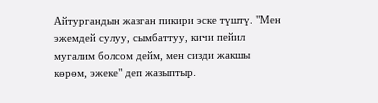Айтургандын жазган пикири эске түштү. "Мен эжемдей сулуу, сымбаттуу, кичи пейил мугалим болсом дейм, мен сизди жакшы көрөм, эжеке" деп жазыптыр.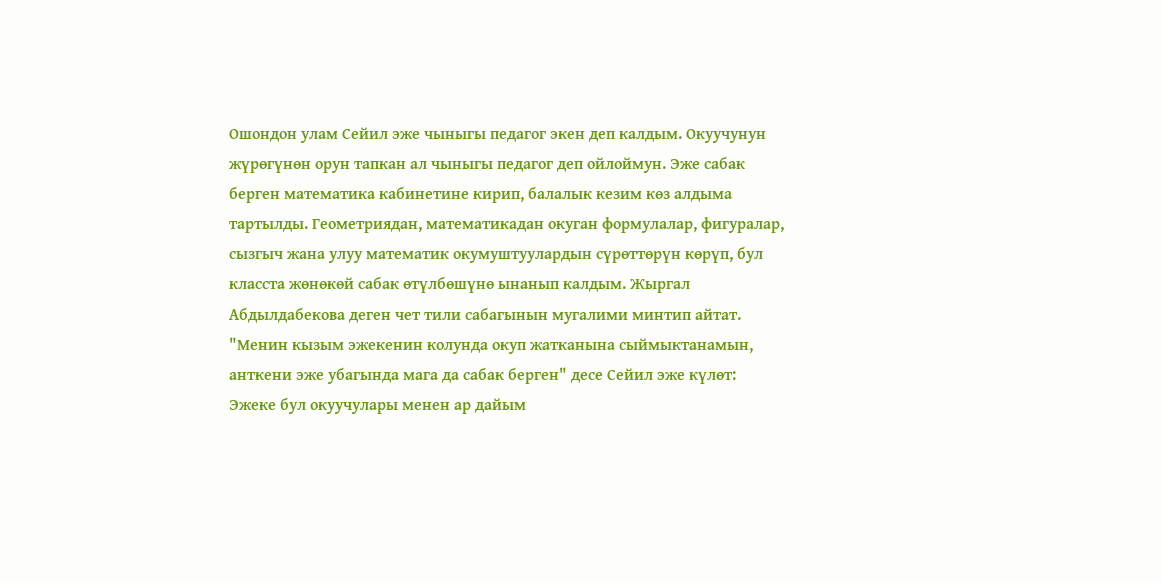Ошондон улам Сейил эже чыныгы педагог экен деп калдым. Окуучунун жүрөгүнөн орун тапкан ал чыныгы педагог деп ойлоймун. Эже сабак берген математика кабинетине кирип, балалык кезим көз алдыма тартылды. Геометриядан, математикадан окуган формулалар, фигуралар, сызгыч жана улуу математик окумуштуулардын сүрөттөрүн көрүп, бул класста жөнөкөй сабак өтүлбөшүнө ынанып калдым. Жыргал Абдылдабекова деген чет тили сабагынын мугалими минтип айтат. "Менин кызым эжекенин колунда окуп жатканына сыймыктанамын, анткени эже убагында мага да сабак берген" десе Сейил эже күлөт: Эжеке бул окуучулары менен ар дайым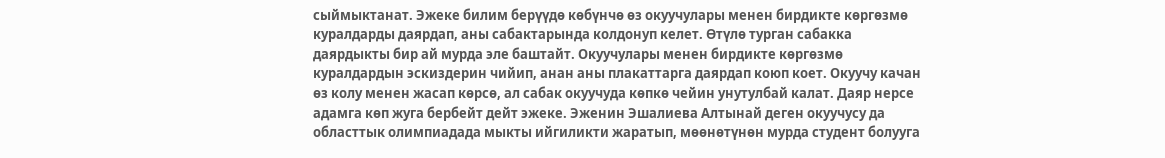сыймыктанат. Эжеке билим берүүдө көбүнчө өз окуучулары менен бирдикте көргөзмө куралдарды даярдап, аны сабактарында колдонуп келет. Өтүлө турган сабакка даярдыкты бир ай мурда эле баштайт. Окуучулары менен бирдикте көргөзмө куралдардын эскиздерин чийип, анан аны плакаттарга даярдап коюп коет. Окуучу качан өз колу менен жасап көрсө, ал сабак окуучуда көпкө чейин унутулбай калат. Даяр нерсе адамга көп жуга бербейт дейт эжеке. Эженин Эшалиева Алтынай деген окуучусу да областтык олимпиадада мыкты ийгиликти жаратып, мөөнөтүнөн мурда студент болууга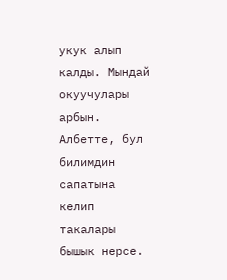укук алып калды. Мындай окуучулары арбын. Албетте, бул билимдин сапатына келип такалары бышык нерсе.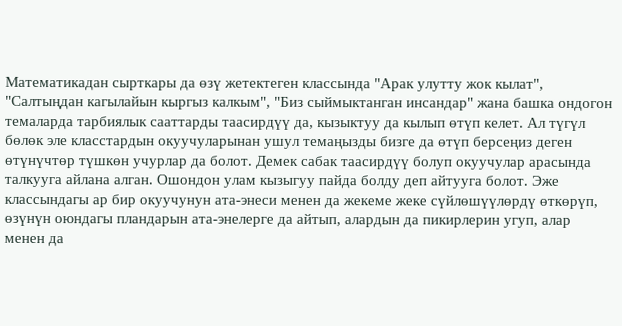Математикадан сырткары да өзү жетектеген классында "Арак улутту жок кылат", "Салтыңдан кагылайын кыргыз калкым", "Биз сыймыктанган инсандар" жана башка ондогон темаларда тарбиялык сааттарды таасирдүү да, кызыктуу да кылып өтүп келет. Ал түгүл бөлөк эле класстардын окуучуларынан ушул темаңызды бизге да өтүп берсеңиз деген өтүнүчтөр түшкөн учурлар да болот. Демек сабак таасирдүү болуп окуучулар арасында талкууга айлана алган. Ошондон улам кызыгуу пайда болду деп айтууга болот. Эже классындагы ар бир окуучунун ата-энеси менен да жекеме жеке сүйлөшүүлөрдү өткөрүп, өзүнүн оюндагы пландарын ата-энелерге да айтып, алардын да пикирлерин угуп, алар менен да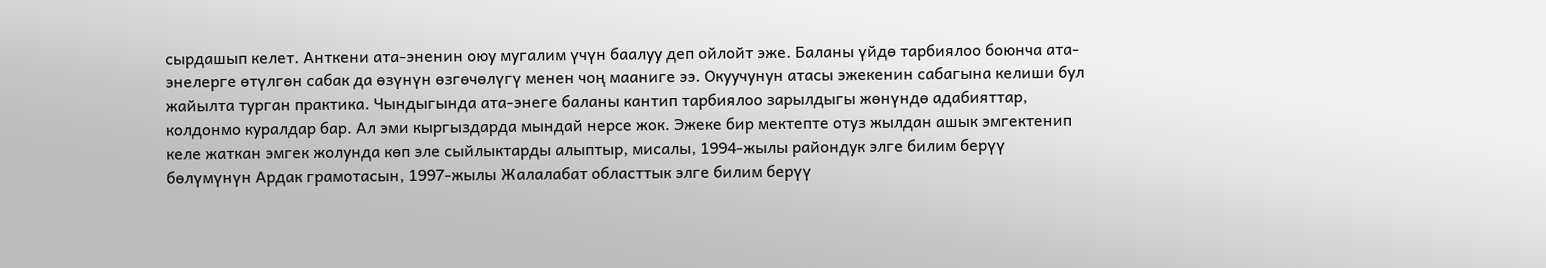сырдашып келет. Анткени ата-эненин оюу мугалим үчүн баалуу деп ойлойт эже. Баланы үйдө тарбиялоо боюнча ата-энелерге өтүлгөн сабак да өзүнүн өзгөчөлүгү менен чоң мааниге ээ. Окуучунун атасы эжекенин сабагына келиши бул жайылта турган практика. Чындыгында ата-энеге баланы кантип тарбиялоо зарылдыгы жөнүндө адабияттар, колдонмо куралдар бар. Ал эми кыргыздарда мындай нерсе жок. Эжеке бир мектепте отуз жылдан ашык эмгектенип келе жаткан эмгек жолунда көп эле сыйлыктарды алыптыр, мисалы, 1994-жылы райондук элге билим берүү бөлүмүнүн Ардак грамотасын, 1997-жылы Жалалабат областтык элге билим берүү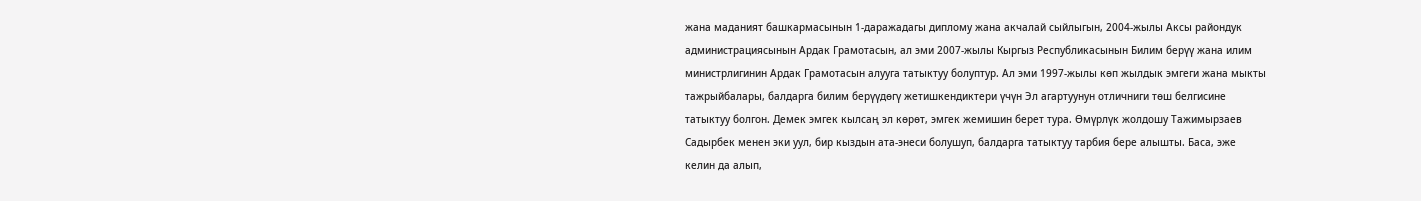жана маданият башкармасынын 1-даражадагы диплому жана акчалай сыйлыгын, 2004-жылы Аксы райондук администрациясынын Ардак Грамотасын, ал эми 2007-жылы Кыргыз Республикасынын Билим берүү жана илим министрлигинин Ардак Грамотасын алууга татыктуу болуптур. Ал эми 1997-жылы көп жылдык эмгеги жана мыкты тажрыйбалары, балдарга билим берүүдөгү жетишкендиктери үчүн Эл агартуунун отличниги төш белгисине татыктуу болгон. Демек эмгек кылсаң эл көрөт, эмгек жемишин берет тура. Өмүрлүк жолдошу Тажимырзаев Садырбек менен эки уул, бир кыздын ата-энеси болушуп, балдарга татыктуу тарбия бере алышты. Баса, эже келин да алып,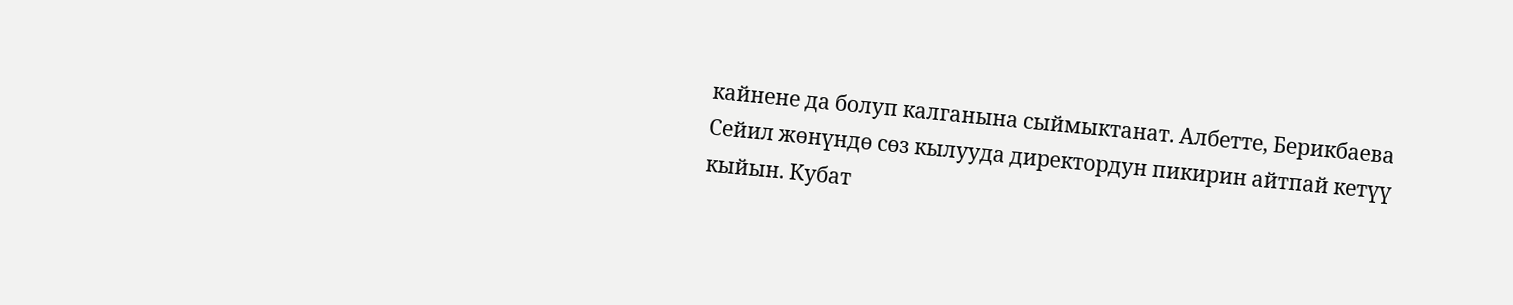кайнене да болуп калганына сыймыктанат. Албетте, Берикбаева Сейил жөнүндө сөз кылууда директордун пикирин айтпай кетүү кыйын. Кубат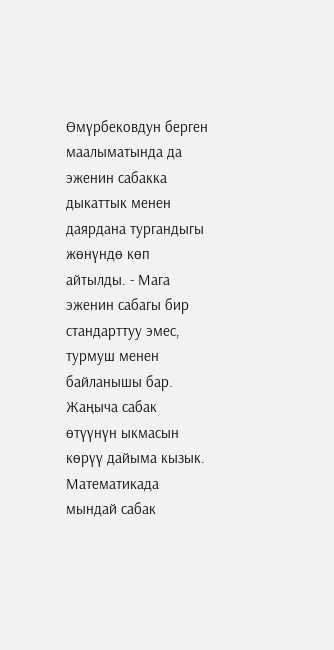Өмүрбековдун берген маалыматында да эженин сабакка дыкаттык менен даярдана тургандыгы жөнүндө көп айтылды. - Мага эженин сабагы бир стандарттуу эмес, турмуш менен байланышы бар. Жаңыча сабак өтүүнүн ыкмасын көрүү дайыма кызык. Математикада мындай сабак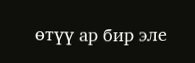өтүү ар бир эле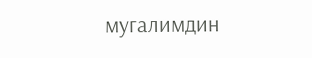мугалимдин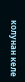колунан келе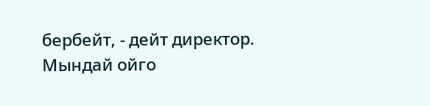бербейт, - дейт директор. Мындай ойго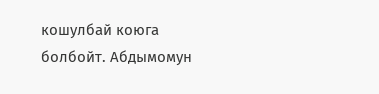кошулбай коюга болбойт. Абдымомун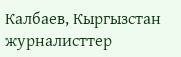Калбаев, Кыргызстан журналисттер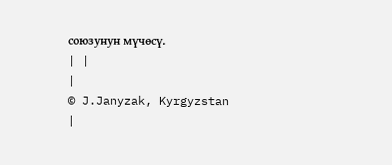союзунун мүчөсү.
| |
|
© J.Janyzak, Kyrgyzstan
|